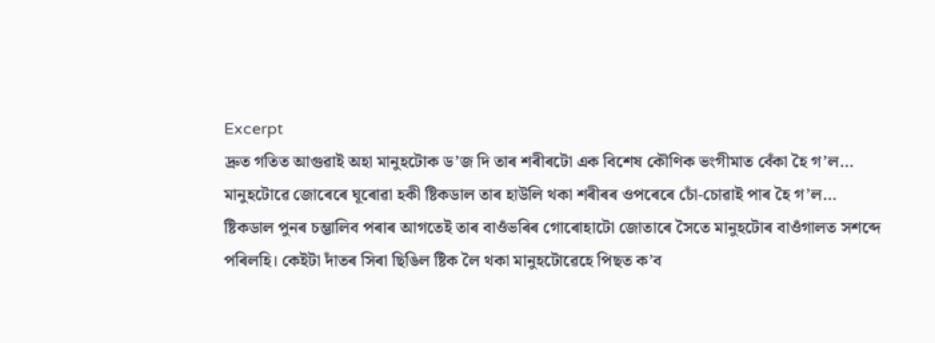Excerpt
দ্ৰুত গতিত আগুৱাই অহা মানুহটোক ড’জ দি তাৰ শৰীৰটো এক বিশেষ কৌণিক ভংগীমাত বেঁকা হৈ গ’ল…
মানুহটোৱে জোৰেৰে ঘূৰোৱা হকী ষ্টিকডাল তাৰ হাউলি থকা শৰীৰৰ ওপৰেৰে চোঁ-চোৱাই পাৰ হৈ গ’ল…
ষ্টিকডাল পুনৰ চম্ভালিব পৰাৰ আগতেই তাৰ বাওঁভৰিৰ গোৰোহাটো জোতাৰে সৈতে মানুহটোৰ বাওঁগালত সশব্দে পৰিলহি। কেইটা দাঁতৰ সিৰা ছিঙিল ষ্টিক লৈ থকা মানুহটোৱেহে পিছত ক’ব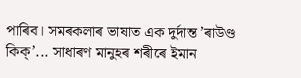পাৰিব। সমৰকলাৰ ভাষাত এক দুৰ্দান্ত ’ৰাউণ্ড কিক্’... সাধাৰণ মানুহৰ শৰীৰে ইমান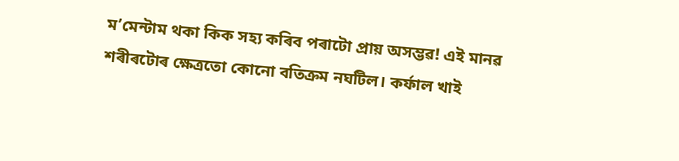ম’মেন্টাম থকা কিক সহ্য কৰিব পৰাটো প্ৰায় অসম্ভৱ! এই মানৱ শৰীৰটোৰ ক্ষেত্ৰতো কোনো বতিক্ৰম নঘটিল। কৰ্ফাল খাই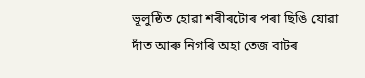ভূলুন্ঠিত হোৱা শৰীৰটোৰ পৰা ছিঙি যোৱা দাঁত আৰু নিগৰি অহা তেজ বাটৰ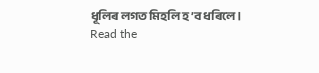ধূলিৰ লগত মিহলি হ’ব ধৰিলে।
Read the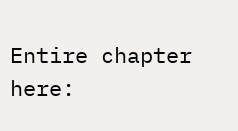Entire chapter here: